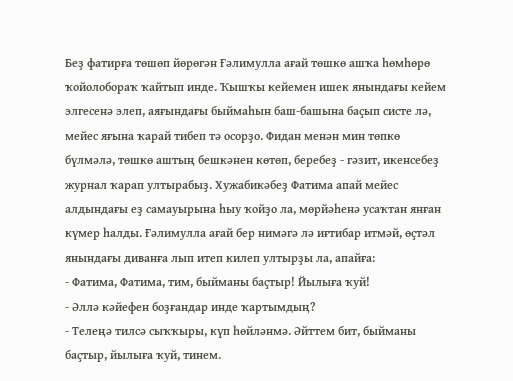Беҙ фатирға төшөп йөрөгән Ғәлимулла ағай төшкө ашҡа һөмһөрө ҡойолобораҡ ҡайтып инде. Ҡышҡы кейемен ишек янындағы кейем элгесенә элеп, аяғындағы быймаһын баш-башына баҫып систе лә, мейес яғына ҡарай тибеп тә осорҙо. Фидан менән мин төпкө бүлмәлә, төшкө аштың бешкәнен көтөп, беребеҙ - гәзит, икенсебеҙ журнал ҡарап ултырабыҙ. Хужабикәбеҙ Фатима апай мейес алдындағы еҙ самауырына һыу ҡойҙо ла, мөрйәһенә усаҡтан янған күмер һалды. Ғәлимулла ағай бер нимәгә лә иғтибар итмәй, өҫтәл янындағы диванға лып итеп килеп ултырҙы ла, апайға:
- Фатима, Фатима, тим, быйманы баҫтыр! Йылыға ҡуй!
- Әллә кәйефен боҙғандар инде ҡартымдың?
- Телеңә тилсә сыҡҡыры, күп һөйләнмә. Әйттем бит, быйманы баҫтыр, йылыға ҡуй, тинем.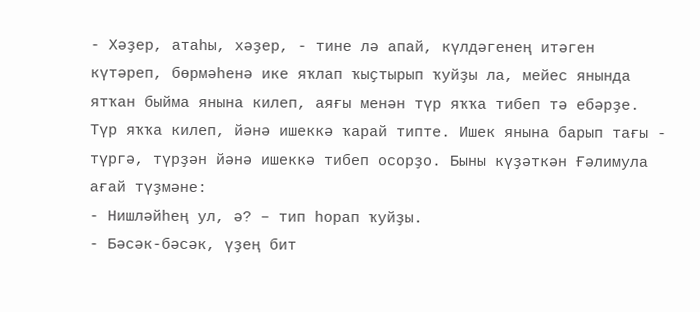- Хәҙер, атаһы, хәҙер, - тине лә апай, күлдәгенең итәген күтәреп, бөрмәһенә ике яҡлап ҡыҫтырып ҡуйҙы ла, мейес янында ятҡан быйма янына килеп, аяғы менән түр яҡҡа тибеп тә ебәрҙе. Түр яҡҡа килеп, йәнә ишеккә ҡарай типте. Ишек янына барып тағы - түргә, түрҙән йәнә ишеккә тибеп осорҙо. Быны күҙәткән Ғәлимула ағай түҙмәне:
- Нишләйһең ул, ә? – тип һорап ҡуйҙы.
- Бәсәк-бәсәк, үҙең бит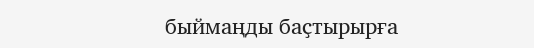быймаңды баҫтырырға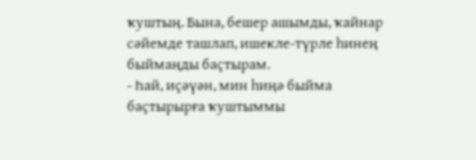ҡуштың. Бына, бешер ашымды, ҡайнар сәйемде ташлап, ишекле-түрле һинең быймаңды баҫтырам.
- Һай, иҫәүән, мин һиңә быйма баҫтырырға ҡуштыммы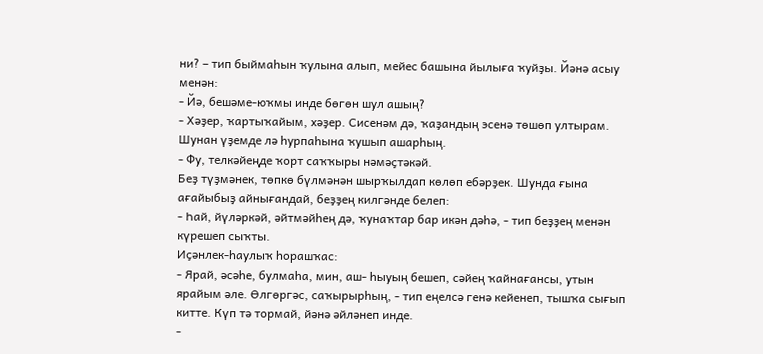ни? – тип быймаһын ҡулына алып, мейес башына йылыға ҡуйҙы. Йәнә асыу менән:
- Йә, бешәме-юҡмы инде бөгөн шул ашың?
- Хәҙер, ҡартыҡайым, хәҙер. Сисенәм дә, ҡаҙандың эсенә төшөп ултырам. Шунан үҙемде лә һурпаһына ҡушып ашарһың.
- Фу, телкәйеңде ҡорт саҡҡыры нәмәҫтәкәй.
Беҙ түҙмәнек, төпкө бүлмәнән шырҡылдап көлөп ебәрҙек. Шунда ғына ағайыбыҙ айнығандай, беҙҙең килгәнде белеп:
- Һай, йүләркәй, әйтмәйһең дә, ҡунаҡтар бар икән дәһә, - тип беҙҙең менән күрешеп сыҡты.
Иҫәнлек-һаулыҡ һорашҡас:
- Ярай, әсәһе, булмаһа, мин, аш- һыуың бешеп, сәйең ҡайнағансы, утын ярайым әле. Өлгөргәс, саҡырырһың, - тип еңелсә генә кейенеп, тышҡа сығып китте. Күп тә тормай, йәнә әйләнеп инде.
-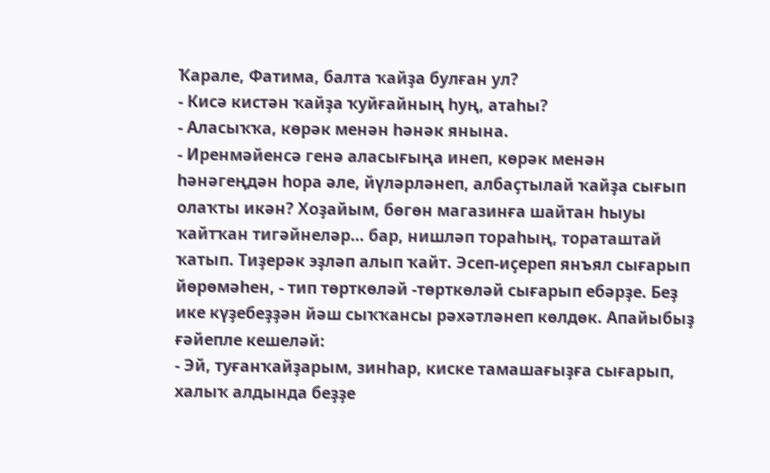Ҡарале, Фатима, балта ҡайҙа булған ул?
- Кисә кистән ҡайҙа ҡуйғайның һуң, атаһы?
- Аласыҡҡа, көрәк менән һәнәк янына.
- Иренмәйенсә генә аласығыңа инеп, көрәк менән һәнәгеңдән һора әле, йүләрләнеп, албаҫтылай ҡайҙа сығып олаҡты икән? Хоҙайым, бөгөн магазинға шайтан һыуы ҡайтҡан тигәйнеләр… бар, нишләп тораһың, тораташтай ҡатып. Тиҙерәк эҙләп алып ҡайт. Эсеп-иҫереп янъял сығарып йөрөмәһен, - тип төрткөләй -төрткөләй сығарып ебәрҙе. Беҙ ике күҙебеҙҙән йәш сыҡҡансы рәхәтләнеп көлдөк. Апайыбыҙ ғәйепле кешеләй:
- Эй, туғанҡайҙарым, зинһар, киске тамашағыҙға сығарып, халыҡ алдында беҙҙе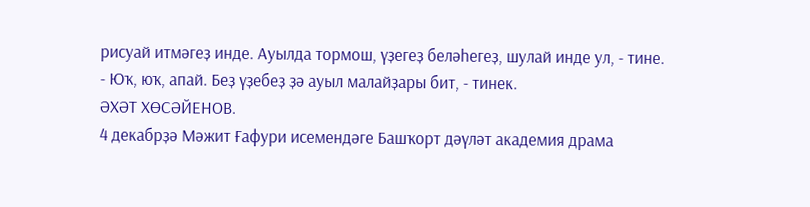рисуай итмәгеҙ инде. Ауылда тормош, үҙегеҙ беләһегеҙ, шулай инде ул, - тине.
- Юҡ, юҡ, апай. Беҙ үҙебеҙ ҙә ауыл малайҙары бит, - тинек.
ӘХӘТ ХӨСӘЙЕНОВ.
4 декабрҙә Мәжит Ғафури исемендәге Башҡорт дәүләт академия драма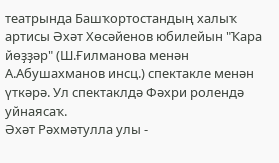театрында Башҡортостандың халыҡ артисы Әхәт Хөсәйенов юбилейын "Ҡара йөҙҙәр" (Ш.Ғилманова менән А.Абушахманов инсц.) спектакле менән үткәрә. Ул спектаклдә Фәхри ролендә уйнаясаҡ.
Әхәт Рәхмәтулла улы -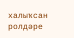халыҡсан ролдәре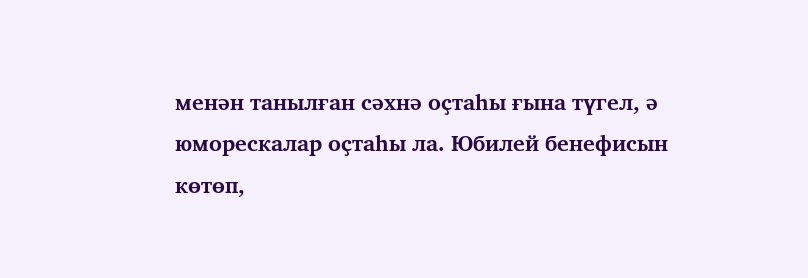менән танылған сәхнә оҫтаһы ғына түгел, ә юморескалар оҫтаһы ла. Юбилей бенефисын көтөп,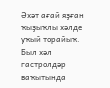Әхәт ағай яҙған ҡыҙыҡлы хәлде уҡый торайыҡ. Был хәл гастролдәр ваҡытында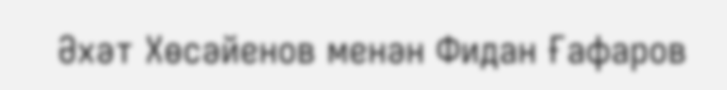Әхәт Хөсәйенов менән Фидан Ғафаров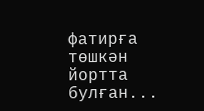фатирға төшкән йортта булған...